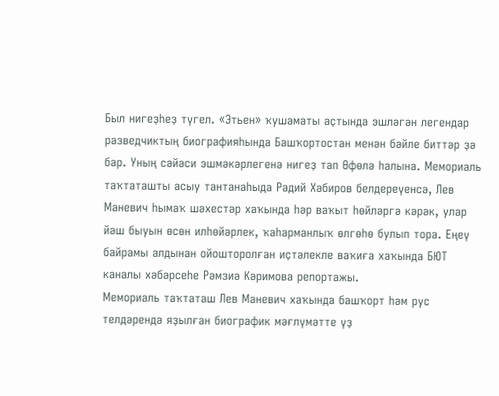Был нигеҙһеҙ түгел. «Этьен» ҡушаматы аҫтында эшләгән легендар разведчиктың биографияһында Башҡортостан менән бәйле биттәр ҙә бар. Уның сәйәси эшмәкәрлегенә нигеҙ тап Өфөлә һалына. Мемориаль таҡтаташты асыу тантанаһыда Радий Хәбиров белдереүенсә, Лев Маневич һымаҡ шәхестәр хаҡында һәр ваҡыт һөйләргә кәрәк, улар йәш быуын өсөн илһөйәрлек, ҡаһарманлыҡ өлгөһө булып тора. Еңеү байрамы алдынан ойошторолған иҫтәлекле ваҡиға хаҡында БЮТ каналы хәбәрсеһе Рәмзиә Кәримова репортажы.
Мемориаль таҡтаташ Лев Маневич хаҡында башҡорт һәм рус телдәрендә яҙылған биографик мәғлүмәтте үҙ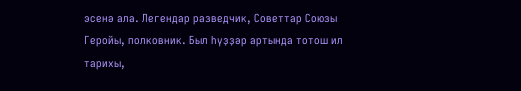эсенә ала. Легендар разведчик, Советтар Союзы Геройы, полковник. Был һүҙҙәр артында тотош ил тарихы,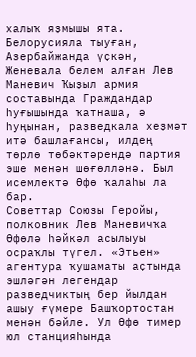халыҡ яҙмышы ята. Белорусияла тыуған, Азербайжанда үҫкән, Женевала белем алған Лев Маневич Ҡыҙыл армия составында Граждандар һуғышында ҡатнаша, ә һуңынан, разведкала хеҙмәт итә башлағансы, илдең төрлө төбәктәрендә партия эше менән шөғөлләнә. Был исемлектә Өфө ҡалаһы ла бар.
Советтар Союзы Геройы, полковник Лев Маневичҡа Өфөлә һәйкәл асылыуы осраҡлы түгел. «Этьен» агентура ҡушаматы аҫтында эшләгән легендар разведчиктың бер йылдан ашыу ғүмере Башҡортостан менән бәйле. Ул Өфө тимер юл станцияһында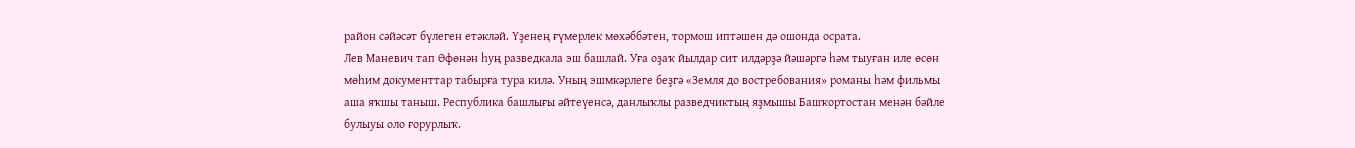район сәйәсәт бүлеген етәкләй. Үҙенең ғүмерлек мөхәббәтен, тормош иптәшен дә ошонда осрата.
Лев Маневич тап Өфөнән һуң разведкала эш башлай. Уға оҙаҡ йылдар сит илдәрҙә йәшәргә һәм тыуған иле өсөн мөһим документтар табырға тура килә. Уның эшмкәрлеге беҙгә «Земля до востребования» романы һәм фильмы аша яҡшы таныш. Республика башлығы әйтеүенсә, данлыҡлы разведчиктың яҙмышы Башҡортостан менән бәйле булыуы оло ғорурлыҡ.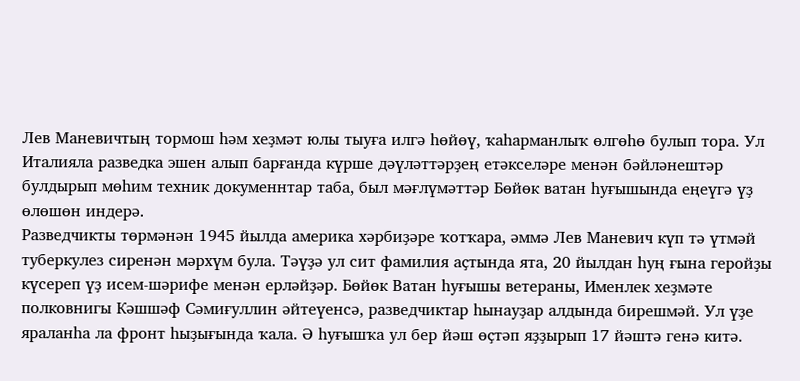Лев Маневичтың тормош һәм хеҙмәт юлы тыуға илгә һөйөү, ҡаһарманлыҡ өлгөһө булып тора. Ул Италияла разведка эшен алып барғанда күрше дәүләттәрҙең етәкселәре менән бәйләнештәр булдырып мөһим техник докуменнтар таба, был мәғлүмәттәр Бөйөк ватан һуғышында еңеүгә үҙ өлөшөн индерә.
Разведчикты төрмәнән 1945 йылда америка хәрбиҙәре ҡотҡара, әммә Лев Маневич күп тә үтмәй туберкулез сиренән мәрхүм була. Тәүҙә ул сит фамилия аҫтында ята, 20 йылдан һуң ғына геройҙы күсереп үҙ исем-шәрифе менән ерләйҙәр. Бөйөк Ватан һуғышы ветераны, Именлек хеҙмәте полковнигы Кәшшәф Сәмиғуллин әйтеүенсә, разведчиктар һынауҙар алдында бирешмәй. Ул үҙе яраланһа ла фронт һыҙығында ҡала. Ә һуғышҡа ул бер йәш өҫтәп яҙҙырып 17 йәштә генә китә.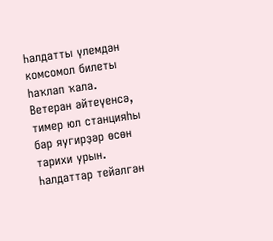Һалдатты үлемдән комсомол билеты һаҡлап ҡала.
Ветеран әйтеүенсә, тимер юл станцияһы бар яугирҙәр өсөн тарихи урын. Һалдаттар тейәлгән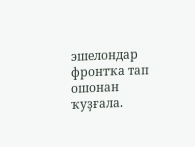эшелондар фронтҡа тап ошонан ҡуҙғала.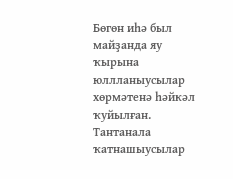Бөгөн иһә был майҙанда яу ҡырына юллланыусылар хөрмәтенә һәйкәл ҡуйылған. Тантанала ҡатнашыусылар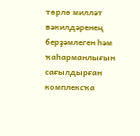төрлө милләт вәкилдәренең берҙәмлеген һәм ҡаһарманлығын сағылдырған комплексҡа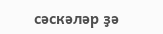сәскәләр ҙә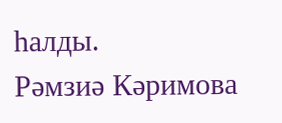һалды.
Рәмзиә Кәримова